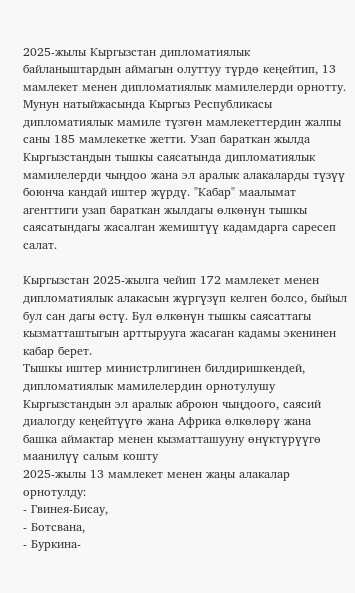2025-жылы Кыргызстан дипломатиялык байланыштардын аймагын олуттуу түрдө кеңейтип, 13 мамлекет менен дипломатиялык мамилелерди орнотту. Мунун натыйжасында Кыргыз Республикасы дипломатиялык мамиле түзгөн мамлекеттердин жалпы саны 185 мамлекетке жетти. Узап бараткан жылда Кыргызстандын тышкы саясатында дипломатиялык мамилелерди чыңдоо жана эл аралык алакаларды түзүү боюнча кандай иштер жүрдү. "Кабар" маалымат агенттиги узап бараткан жылдагы өлкөнүн тышкы саясатындагы жасалган жемиштүү кадамдарга саресеп салат.

Кыргызстан 2025-жылга чейип 172 мамлекет менен дипломатиялык алакасын жүргүзүп келген болсо, быйыл бул сан дагы өстү. Бул өлкөнүн тышкы саясаттагы кызматташтыгын арттырууга жасаган кадамы экенинен кабар берет.
Тышкы иштер министрлигинен билдиришкендей, дипломатиялык мамилелердин орнотулушу Кыргызстандын эл аралык аброюн чыңдоого, саясий диалогду кеңейтүүгө жана Африка өлкөлөрү жана башка аймактар менен кызматташууну өнүктүрүүгө маанилүү салым кошту
2025-жылы 13 мамлекет менен жаңы алакалар орнотулду:
- Гвинея-Бисау,
- Ботсвана,
- Буркина-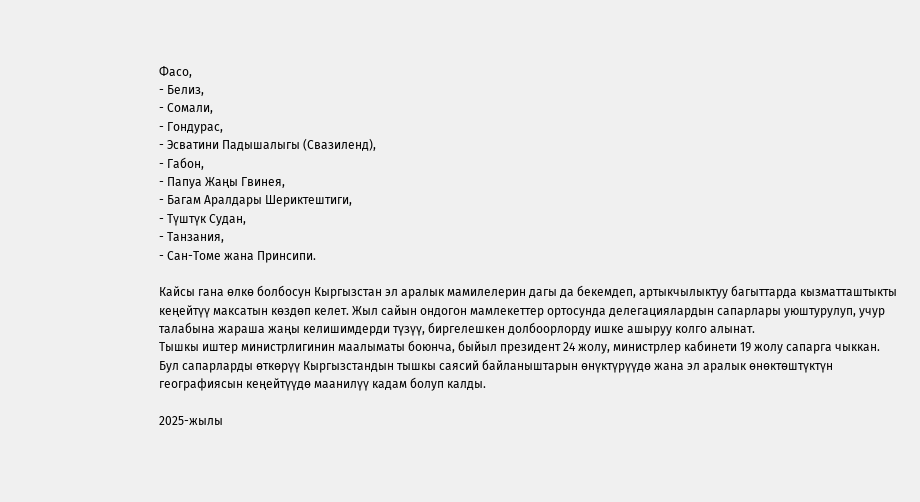Фасо,
- Белиз,
- Сомали,
- Гондурас,
- Эсватини Падышалыгы (Свазиленд),
- Габон,
- Папуа Жаңы Гвинея,
- Багам Аралдары Шериктештиги,
- Түштүк Судан,
- Танзания,
- Сан-Томе жана Принсипи.

Кайсы гана өлкө болбосун Кыргызстан эл аралык мамилелерин дагы да бекемдеп, артыкчылыктуу багыттарда кызматташтыкты кеңейтүү максатын көздөп келет. Жыл сайын ондогон мамлекеттер ортосунда делегациялардын сапарлары уюштурулуп, учур талабына жараша жаңы келишимдерди түзүү, биргелешкен долбоорлорду ишке ашыруу колго алынат.
Тышкы иштер министрлигинин маалыматы боюнча, быйыл президент 24 жолу, министрлер кабинети 19 жолу сапарга чыккан.
Бул сапарларды өткөрүү Кыргызстандын тышкы саясий байланыштарын өнүктүрүүдө жана эл аралык өнөктөштүктүн географиясын кеңейтүүдө маанилүү кадам болуп калды.

2025-жылы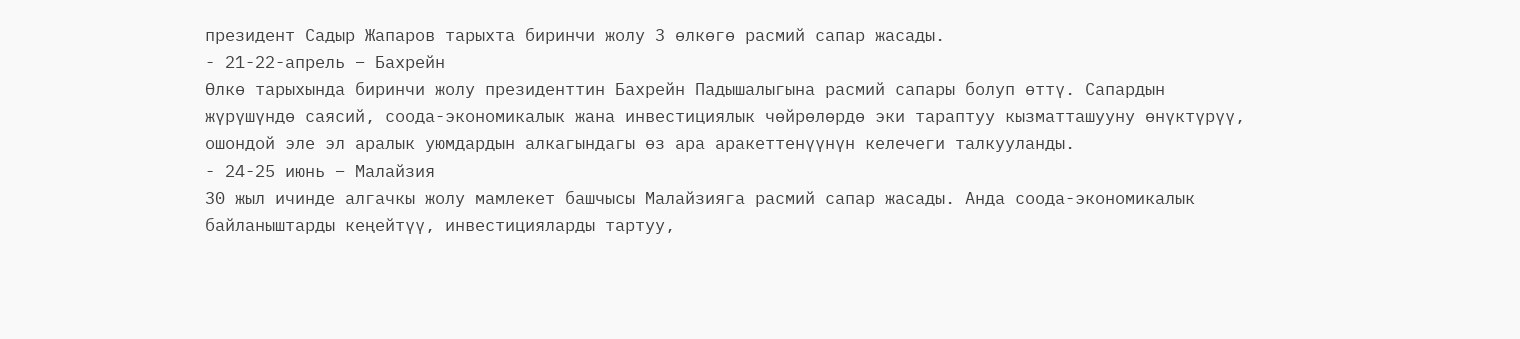президент Садыр Жапаров тарыхта биринчи жолу 3 өлкөгө расмий сапар жасады.
- 21-22-апрель – Бахрейн
Өлкө тарыхында биринчи жолу президенттин Бахрейн Падышалыгына расмий сапары болуп өттү. Сапардын жүрүшүндө саясий, соода-экономикалык жана инвестициялык чөйрөлөрдө эки тараптуу кызматташууну өнүктүрүү, ошондой эле эл аралык уюмдардын алкагындагы өз ара аракеттенүүнүн келечеги талкууланды.
- 24-25 июнь – Малайзия
30 жыл ичинде алгачкы жолу мамлекет башчысы Малайзияга расмий сапар жасады. Анда соода-экономикалык байланыштарды кеңейтүү, инвестицияларды тартуу,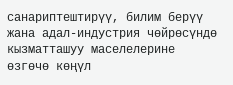санариптештирүү, билим берүү жана адал-индустрия чөйрөсүндө кызматташуу маселелерине өзгөчө көңүл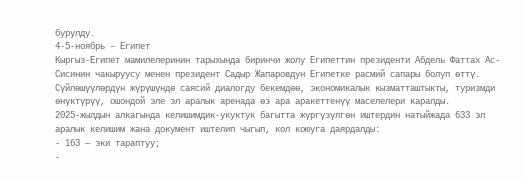бурулду.
4-5-ноябрь – Египет
Кыргыз-Египет мамилелеринин тарыхында биринчи жолу Египеттин президенти Абдель Фаттах Ас-Сисинин чакыруусу менен президент Садыр Жапаровдун Египетке расмий сапары болуп өттү. Сүйлөшүүлөрдүн жүрүшүндө саясий диалогду бекемдөө, экономикалык кызматташтыкты, туризмди өнүктүрүү, ошондой эле эл аралык аренада өз ара аракеттенүү маселелери каралды.
2025-жылдын алкагында келишимдик-укуктук багытта жүргүзүлгөн иштердин натыйжада 633 эл аралык келишим жана документ иштелип чыгып, кол коюуга даярдалды:
- 163 — эки тараптуу;
-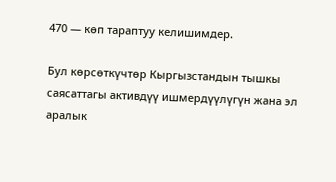470 — көп тараптуу келишимдер.

Бул көрсөткүчтөр Кыргызстандын тышкы саясаттагы активдүү ишмердүүлүгүн жана эл аралык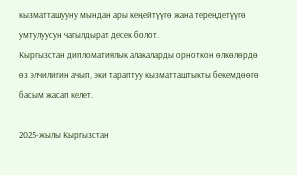кызматташууну мындан ары кеңейтүүгө жана тереңдетүүгө умтулуусун чагылдырат десек болот.
Кыргызстан дипломатиялык алакаларды орноткон өлкөлөрдө өз элчилигин ачып, эки тараптуу кызматташтыкты бекемдөөгө басым жасап келет.

2025-жылы Кыргызстан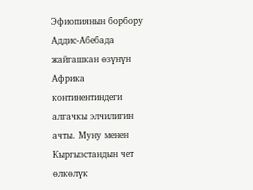Эфиопиянын борбору Аддис-Абебада жайгашкан өзүнүн Африка континентиндеги алгачкы элчилигин ачты. Муну менен Кыргызстандын чет өлкөлүк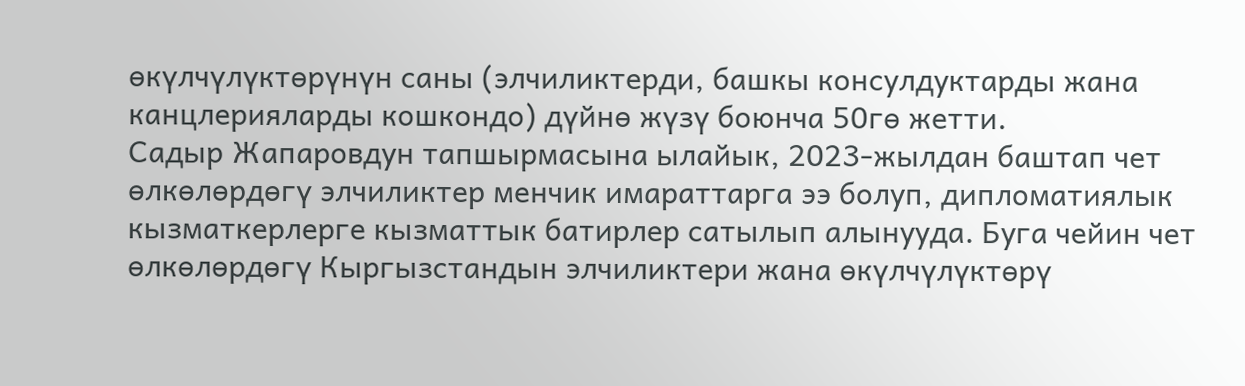өкүлчүлүктөрүнүн саны (элчиликтерди, башкы консулдуктарды жана канцлерияларды кошкондо) дүйнө жүзү боюнча 50гө жетти.
Садыр Жапаровдун тапшырмасына ылайык, 2023-жылдан баштап чет өлкөлөрдөгү элчиликтер менчик имараттарга ээ болуп, дипломатиялык кызматкерлерге кызматтык батирлер сатылып алынууда. Буга чейин чет өлкөлөрдөгү Кыргызстандын элчиликтери жана өкүлчүлүктөрү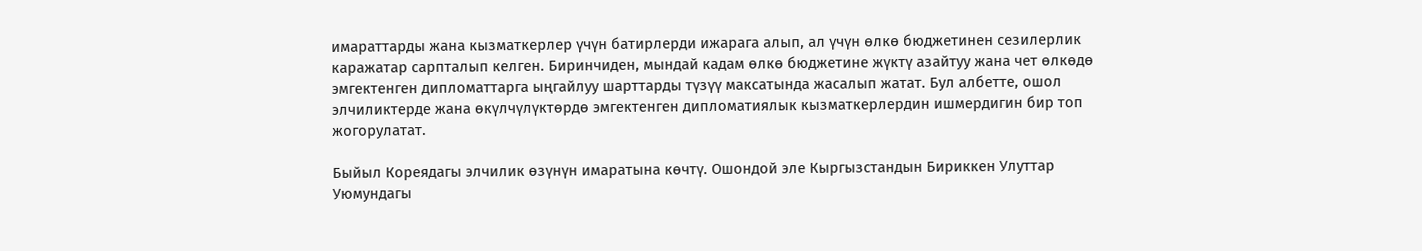имараттарды жана кызматкерлер үчүн батирлерди ижарага алып, ал үчүн өлкө бюджетинен сезилерлик каражатар сарпталып келген. Биринчиден, мындай кадам өлкө бюджетине жүктү азайтуу жана чет өлкөдө эмгектенген дипломаттарга ыңгайлуу шарттарды түзүү максатында жасалып жатат. Бул албетте, ошол элчиликтерде жана өкүлчүлүктөрдө эмгектенген дипломатиялык кызматкерлердин ишмердигин бир топ жогорулатат.

Быйыл Кореядагы элчилик өзүнүн имаратына көчтү. Ошондой эле Кыргызстандын Бириккен Улуттар Уюмундагы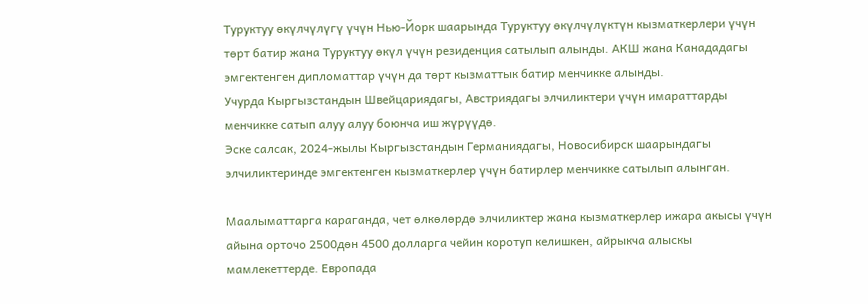Туруктуу өкүлчүлүгү үчүн Нью-Йорк шаарында Туруктуу өкүлчүлүктүн кызматкерлери үчүн төрт батир жана Туруктуу өкүл үчүн резиденция сатылып алынды. АКШ жана Канададагы эмгектенген дипломаттар үчүн да төрт кызматтык батир менчикке алынды.
Учурда Кыргызстандын Швейцариядагы, Австриядагы элчиликтери үчүн имараттарды менчикке сатып алуу алуу боюнча иш жүрүүдө.
Эске салсак, 2024-жылы Кыргызстандын Германиядагы, Новосибирск шаарындагы элчиликтеринде эмгектенген кызматкерлер үчүн батирлер менчикке сатылып алынган.

Маалыматтарга караганда, чет өлкөлөрдө элчиликтер жана кызматкерлер ижара акысы үчүн айына орточо 2500дөн 4500 долларга чейин коротуп келишкен, айрыкча алыскы мамлекеттерде. Европада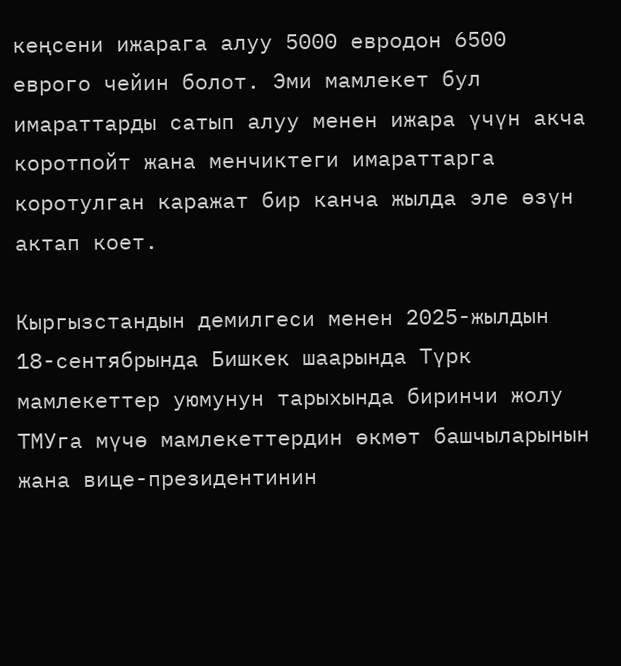кеңсени ижарага алуу 5000 евродон 6500 еврого чейин болот. Эми мамлекет бул имараттарды сатып алуу менен ижара үчүн акча коротпойт жана менчиктеги имараттарга коротулган каражат бир канча жылда эле өзүн актап коет.

Кыргызстандын демилгеси менен 2025-жылдын 18-сентябрында Бишкек шаарында Түрк мамлекеттер уюмунун тарыхында биринчи жолу ТМУга мүчө мамлекеттердин өкмөт башчыларынын жана вице-президентинин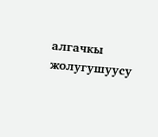алгачкы жолугушуусу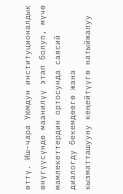өттү. Иш-чара Уюмдун институционалдык өнүгүүсүндө маанилүү этап болуп, мүчө мамлекеттердин ортосунда саясий диалогду бекемдөөгө жана кызматташууну кеңейтүүгө натыйжалуу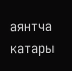аянтча катары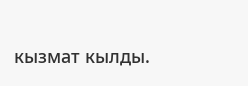кызмат кылды.